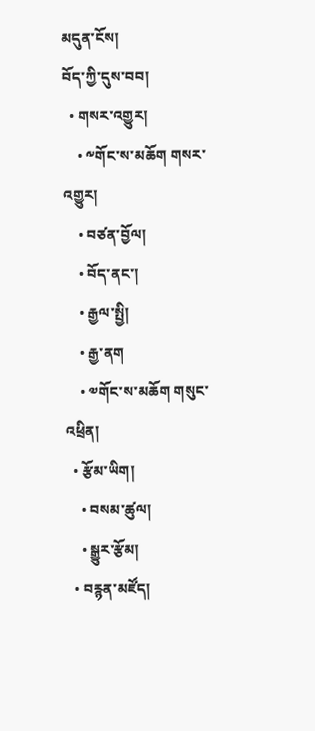མདུན་ངོས།
བོད་ཀྱི་དུས་བབ།
  • གསར་འགྱུར།
    • ༸གོང་ས་མཆོག གསར་འགྱུར།
    • བཙན་བྱོལ།
    • བོད་ནང་།
    • རྒྱལ་སྤྱི།
    • རྒྱ་ནག
    • ༧གོང་ས་མཆོག གསུང་འཕྲིན།
  • རྩོམ་ཡིག།
    • བསམ་ཚུལ།
    • སྒྱུར་རྩོམ།
  • བརྙན་མཛོད།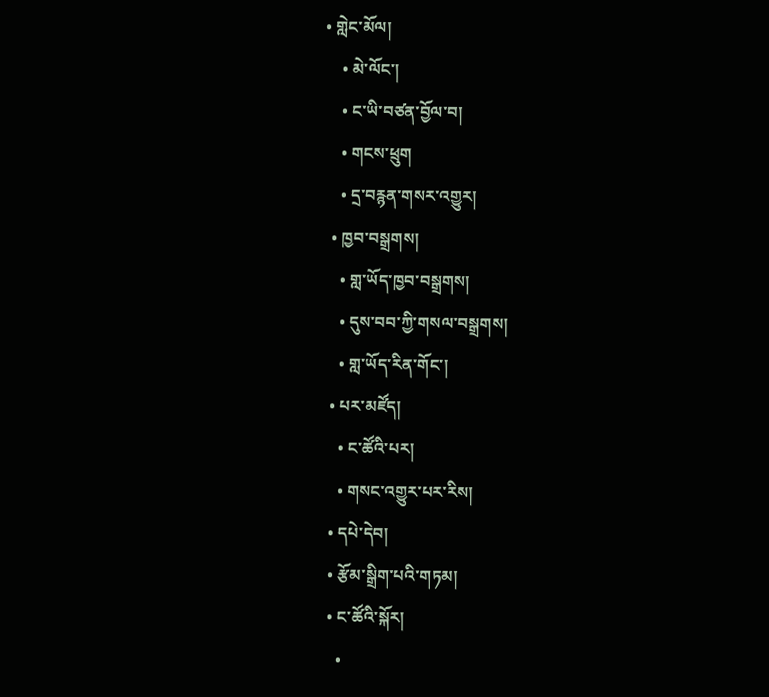• གླེང་མོལ།
    • མེ་ལོང་།
    • ང་ཡི་བཙན་བྱོལ་བ།
    • གངས་ཕྲུག
    • དྲ་བརྙན་གསར་འགྱུར།
  • ཁྱབ་བསྒྲགས།
    • གླ་ཡོད་ཁྱབ་བསྒྲགས།
    • དུས་བབ་ཀྱི་གསལ་བསྒྲགས།
    • གླ་ཡོད་རིན་གོང་།
  • པར་མཛོད།
    • ང་ཚོའི་པར།
    • གསང་འགྱུར་པར་རིས།
  • དཔེ་དེབ།
  • རྩོམ་སྒྲིག་པའི་གཏམ།
  • ང་ཚོའི་སྐོར།
    •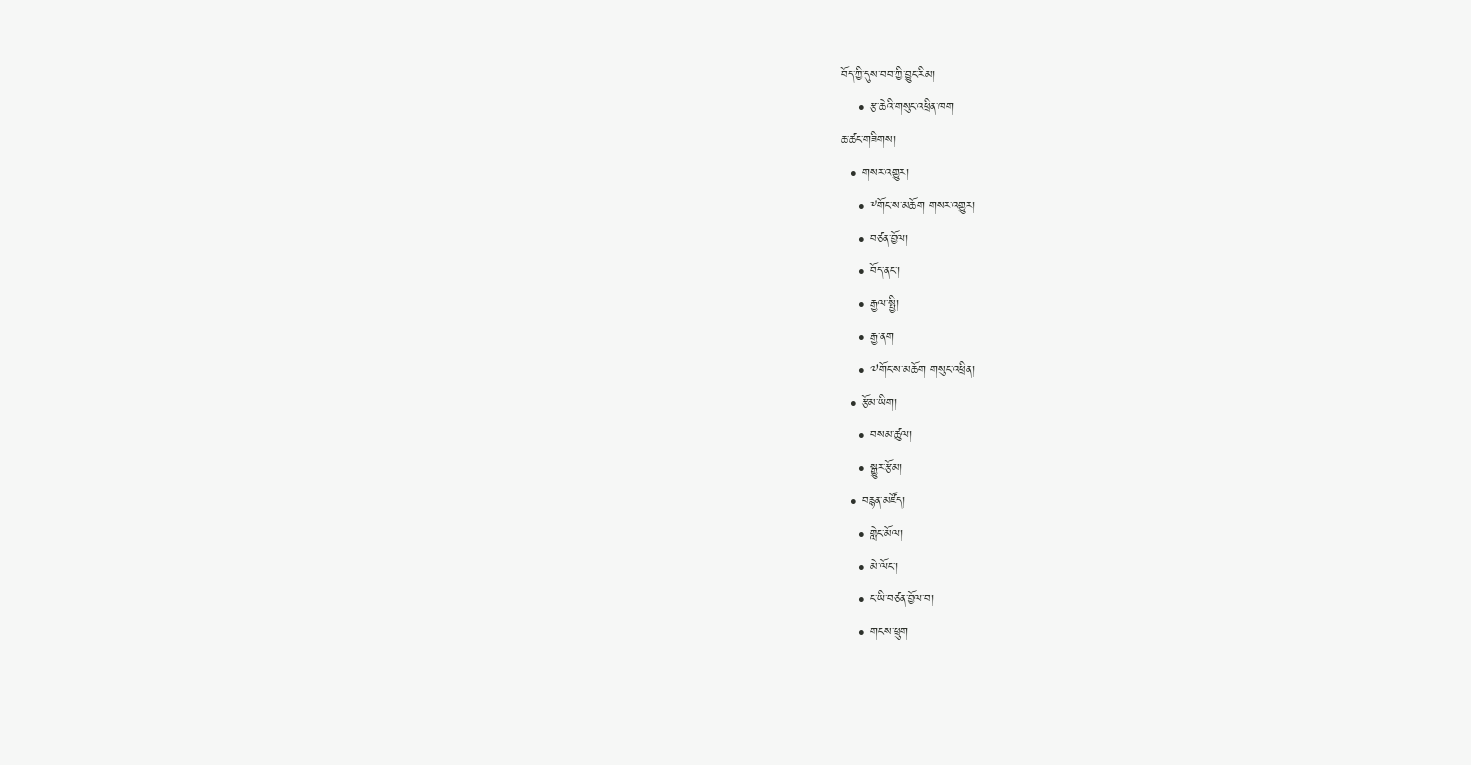བོད་ཀྱི་དུས་བབ་ཀྱི་བྱུང་རིམ།
    • རྩ་ཆེའི་གསུང་འཕྲིན་ཁག
ཆ་ཚང་གཟིགས།
  • གསར་འགྱུར།
    • ༸གོང་ས་མཆོག གསར་འགྱུར།
    • བཙན་བྱོལ།
    • བོད་ནང་།
    • རྒྱལ་སྤྱི།
    • རྒྱ་ནག
    • ༧གོང་ས་མཆོག གསུང་འཕྲིན།
  • རྩོམ་ཡིག།
    • བསམ་ཚུལ།
    • སྒྱུར་རྩོམ།
  • བརྙན་མཛོད།
    • གླེང་མོལ།
    • མེ་ལོང་།
    • ང་ཡི་བཙན་བྱོལ་བ།
    • གངས་ཕྲུག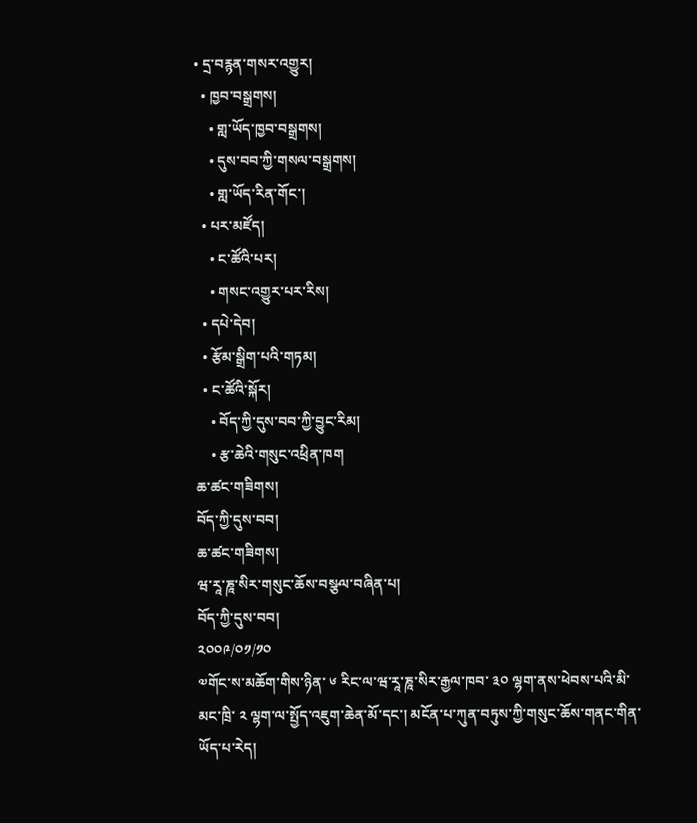• དྲ་བརྙན་གསར་འགྱུར།
  • ཁྱབ་བསྒྲགས།
    • གླ་ཡོད་ཁྱབ་བསྒྲགས།
    • དུས་བབ་ཀྱི་གསལ་བསྒྲགས།
    • གླ་ཡོད་རིན་གོང་།
  • པར་མཛོད།
    • ང་ཚོའི་པར།
    • གསང་འགྱུར་པར་རིས།
  • དཔེ་དེབ།
  • རྩོམ་སྒྲིག་པའི་གཏམ།
  • ང་ཚོའི་སྐོར།
    • བོད་ཀྱི་དུས་བབ་ཀྱི་བྱུང་རིམ།
    • རྩ་ཆེའི་གསུང་འཕྲིན་ཁག
ཆ་ཚང་གཟིགས།
བོད་ཀྱི་དུས་བབ།
ཆ་ཚང་གཟིགས།
ཝ་རཱ་ཎཱ་སིར་གསུང་ཆོས་བསྩལ་བཞིན་པ།
བོད་ཀྱི་དུས་བབ།
༢༠༠༩/༠༡/༡༠
༧གོང་ས་མཆོག་གིས་ཉིན་ ༦ རིང་ལ་ཝ་རཱ་ཎཱ་སིར་རྒྱལ་ཁབ་ ༣༠ ལྷག་ནས་ཕེབས་པའི་མི་མང་ཁྲི་ ༢ ལྷག་ལ་སྤྱོད་འཇུག་ཆེན་མོ་དང་། མངོན་པ་ཀུན་བཏུས་ཀྱི་གསུང་ཆོས་གནང་གིན་ཡོད་པ་རེད།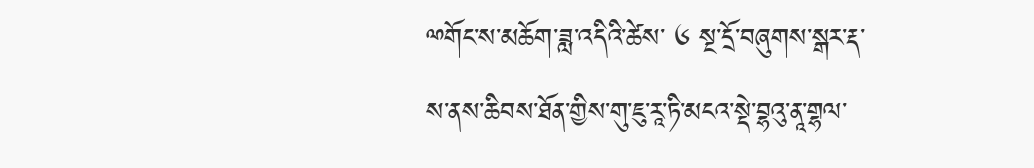ྋགོང་ས་མཆོག་ཟླ་འདིའི་ཚེས་ ༦ སྔ་དྲོ་བཞུགས་སྒར་རྡ་ས་ནས་ཆིབས་ཐོན་གྱིས་གུ་ཇུ་རཱ་ཏི་མངའ་སྡེ་བྷའུ་ནཱ་གྷལ་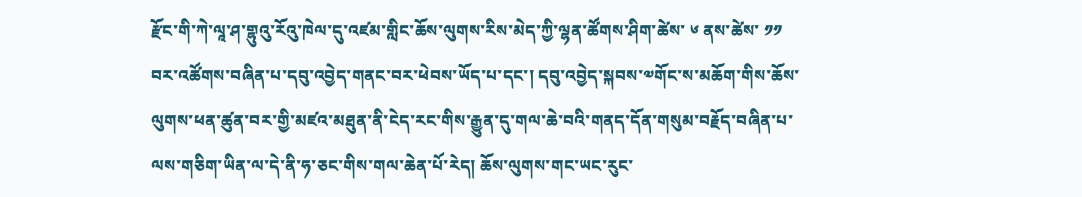རྫོང་གི་ཀེ་ལཱ་ཤ་གྷུའུ་རོའུ་ཁེལ་དུ་འཛམ་གླིང་ཆོས་ལུགས་རིས་མེད་ཀྱི་ལྷན་ཚོགས་ཤིག་ཚེས་ ༦ ནས་ཚེས་ ༡༡ བར་འཚོགས་བཞིན་པ་དབུ་འབྱེད་གནང་བར་ཕེབས་ཡོད་པ་དང་། དབུ་འབྱེད་སྐབས་༧གོང་ས་མཆོག་གིས་ཆོས་ལུགས་ཕན་ཚུན་བར་གྱི་མཛའ་མཐུན་ནི་ངེད་རང་གིས་རྒྱུན་དུ་གལ་ཆེ་བའི་གནད་དོན་གསུམ་བརྗོད་བཞིན་པ་ལས་གཅིག་ཡིན་ལ་དེ་ནི་ཧ་ཅང་གིས་གལ་ཆེན་པོ་རེད། ཆོས་ལུགས་གང་ཡང་རུང་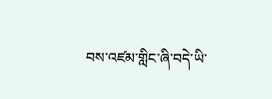བས་འཛམ་གླིང་ཞི་བདེ་ཡི་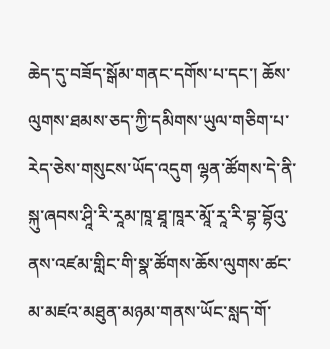ཆེད་དུ་བཟོད་སྒོམ་གནང་དགོས་པ་དང་། ཆོས་ལུགས་ཐམས་ཅད་ཀྱི་དམིགས་ཡུལ་གཅིག་པ་རེད་ཅེས་གསུངས་ཡོད་འདུག ལྷན་ཚོགས་དེ་ནི་སྐུ་ཞབས་ཤཱི་རི་རཱམ་ཁཱ་ཐཱ་ཁཱར་མཱོ་རཱ་རི་བྷ་བྷོའུ་ནས་འཛམ་གླིང་གི་སྣ་ཚོགས་ཆོས་ལུགས་ཚང་མ་མཛའ་མཐུན་མཉམ་གནས་ཡོང་སླད་གོ་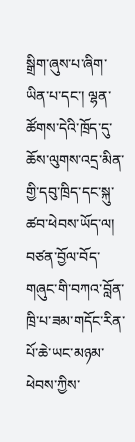སྒྲིག་ཞུས་པ་ཞིག་ཡིན་པ་དང་། ལྷན་ཚོགས་དེའི་ཁྲོད་དུ་ཆོས་ལུགས་འདྲ་མིན་གྱི་དབུ་ཁྲིད་དང་སྐུ་ཚབ་ཕེབས་ཡོད་ལ། བཙན་བྱོལ་བོད་གཞུང་གི་བཀའ་བློན་ཁྲི་པ་ཟམ་གདོང་རིན་པོ་ཆེ་ཡང་མཉམ་ཕེབས་ཀྱིས་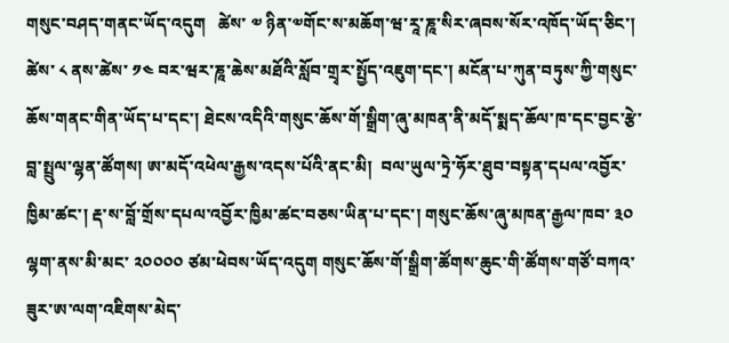གསུང་བཤད་གནང་ཡོད་འདུག   ཚེས་ ༧ ཉིན་༧གོང་ས་མཆོག་ཝ་རཱ་ཎཱ་སིར་ཞབས་སོར་འཁོད་ཡོད་ཅིང་། ཚེས་ ༨ ནས་ཚེས་ ༡༤ བར་ཝར་ཎཱ་ཆེས་མཐོའི་སློབ་གྲྭར་སྤྱོད་འཇུག་དང་། མངོན་པ་ཀུན་བཏུས་ཀྱི་གསུང་ཆོས་གནང་གིན་ཡོད་པ་དང་། ཐེངས་འདིའི་གསུང་ཆོས་གོ་སྒྲིག་ཞུ་མཁན་ནི་མདོ་སྨད་ཆོལ་ཁ་དང་བྱང་རྩེ་བླ་སྤྲུལ་ལྷན་ཚོགས། ཨ་མདོ་འཕེལ་རྒྱས་འདས་པོའི་ནང་མི།  བལ་ཡུལ་ཏྲེ་ཧོར་ཐུབ་བསྟན་དཔལ་འབྱོར་ཁྱིམ་ཚང་། རྡ་ས་བློ་གྲོས་དཔལ་འབྱོར་ཁྱིམ་ཚང་བཅས་ཡིན་པ་དང་། གསུང་ཆོས་ཞུ་མཁན་རྒྱལ་ཁབ་ ༣༠ ལྷག་ནས་མི་མང་ ༢༠༠༠༠ ཙམ་ཕེབས་ཡོད་འདུག གསུང་ཆོས་གོ་སྒྲིག་ཚོགས་ཆུང་གི་ཚོགས་གཙོ་བཀའ་ཟུར་ཨ་ལག་འཇིགས་མེད་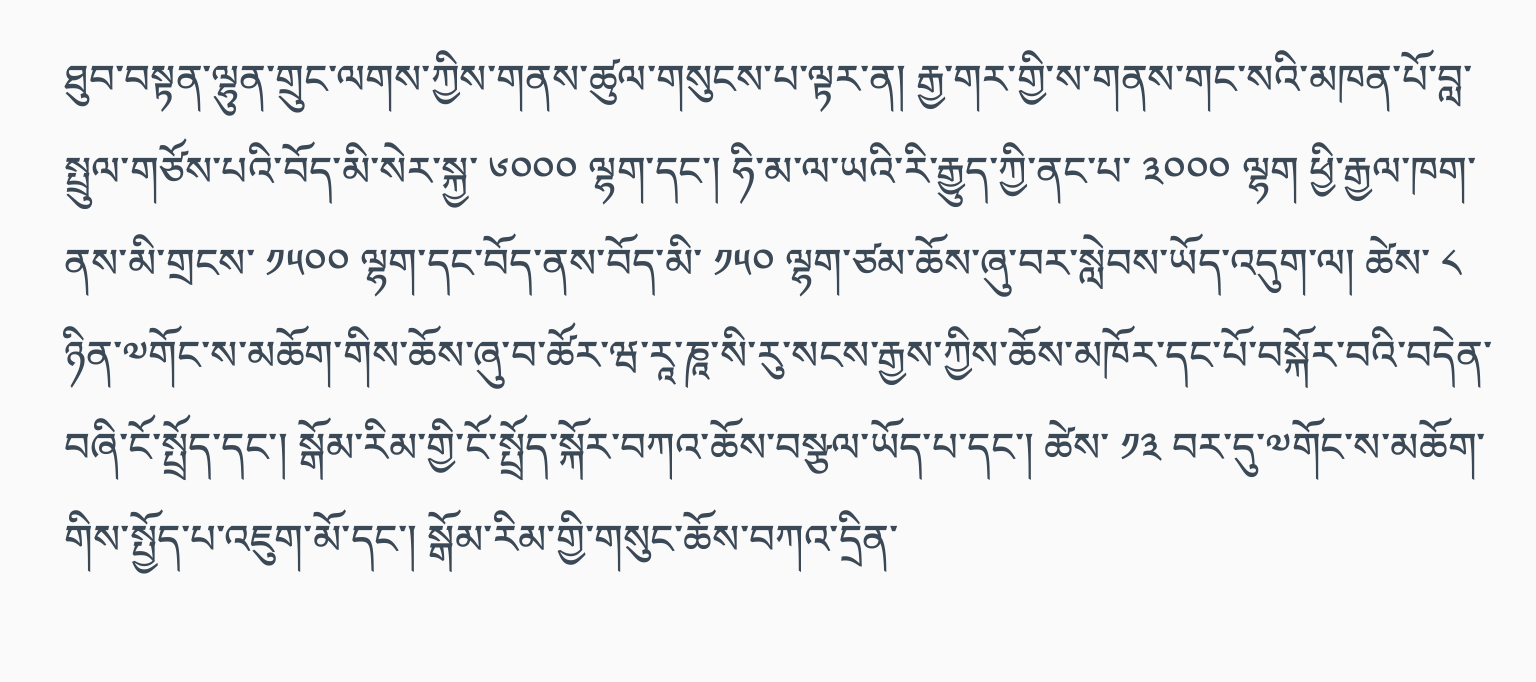ཐུབ་བསྟན་ལྷུན་གྲུང་ལགས་ཀྱིས་གནས་ཚུལ་གསུངས་པ་ལྟར་ན། རྒྱ་གར་གྱི་ས་གནས་གང་སའི་མཁན་པོ་བླ་སྤྲུལ་གཙོས་པའི་བོད་མི་སེར་སྐྱ་ ༦༠༠༠ ལྷག་དང་། ཧི་མ་ལ་ཡའི་རི་རྒྱུད་ཀྱི་ནང་པ་ ༣༠༠༠ ལྷག ཕྱི་རྒྱལ་ཁག་ནས་མི་གྲངས་ ༡༥༠༠ ལྷག་དང་བོད་ནས་བོད་མི་ ༡༥༠ ལྷག་ཙམ་ཆོས་ཞུ་བར་སླེབས་ཡོད་འདུག་ལ། ཚེས་ ༨ ཉིན་༧གོང་ས་མཆོག་གིས་ཆོས་ཞུ་བ་ཚོར་ཝ་རཱ་ཎཱ་སི་རུ་སངས་རྒྱས་ཀྱིས་ཆོས་མཁོར་དང་པོ་བསྐོར་བའི་བདེན་བཞི་ངོ་སྤྲོད་དང་། སྒོམ་རིམ་གྱི་ངོ་སྤྲོད་སྐོར་བཀའ་ཆོས་བསྩལ་ཡོད་པ་དང་། ཚེས་ ༡༣ བར་དུ་༧གོང་ས་མཆོག་གིས་སྤྱོད་པ་འཇུག་མོ་དང་། སྒོམ་རིམ་གྱི་གསུང་ཆོས་བཀའ་དྲིན་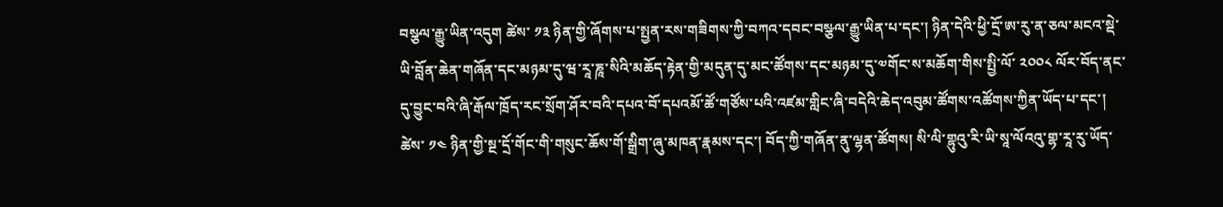བསྩལ་རྒྱུ་ཡིན་འདུག ཚེས་ ༡༣ ཉིན་གྱི་ཞོགས་པ་སྤྱན་རས་གཟིགས་ཀྱི་བཀའ་དབང་བསྩལ་རྒྱུ་ཡིན་པ་དང་། ཉིན་དེའི་ཕྱི་དྲོ་ཨ་རུ་ན་ཅལ་མངའ་སྡེ་ཡི་བློན་ཆེན་གཞོན་དང་མཉམ་དུ་ཝ་རཱ་ཎཱ་སིའི་མཆོད་རྟེན་གྱི་མདུན་དུ་མང་ཚོགས་དང་མཉམ་དུ་༧གོང་ས་མཆོག་གིས་སྤྱི་ལོ་ ༢༠༠༨ ལོར་བོད་ནང་དུ་བྱུང་བའི་ཞི་རྒོལ་ཁྲོད་རང་སྲོག་ཤོར་བའི་དཔའ་བོ་དཔའམོ་ཚོ་གཙོས་པའི་འཛམ་གླིང་ཞི་བདེའི་ཆེད་འབུམ་ཚོགས་འཚོགས་ཀྱིན་ཡོད་པ་དང་། ཚེས་ ༡༤ ཉིན་གྱི་སྔ་དྲོ་གོང་གི་གསུང་ཆོས་གོ་སྒྲིག་ཞུ་མཁན་རྣམས་དང་། བོད་ཀྱི་གཞོན་ནུ་ལྷན་ཚོགས། སི་ལི་གྷུའུ་རི་ཡི་སཱ་ལོའའུ་གྷ་རཱ་རུ་ཡོད་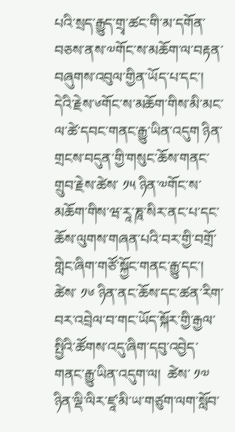པའི་སྲད་རྒྱུད་གྲྭ་ཚང་གི་མ་དགོན་བཅས་ནས་༧གོང་ས་མཆོག་ལ་བརྟན་བཞུགས་འབུལ་གྱིན་ཡོད་པ་དང་། དེའི་རྗེས་༦གོང་ས་མཆོག་གིས་མི་མང་ལ་ཚེ་དབང་གནང་རྒྱུ་ཡིན་འདུག ཉིན་གྲངས་བདུན་གྱི་གསུང་ཆོས་གནང་གྲུབ་རྗེས་ཚེས་ ༡༥ ཉིན་༧གོང་ས་མཆོག་གིས་ཝ་རཱ་ཎཱ་སིར་ནང་པ་དང་ཆོས་ལུགས་གཞན་པའི་བར་གྱི་བགྲོ་གླེང་ཞིག་གཙོ་སྐྱོང་གནང་རྒྱུ་དང་། ཚེས་ ༡༦ ཉིན་ནང་ཆོས་དང་ཚན་རིག་བར་འབྲེལ་བ་གང་ཡོད་སྐོར་གྱི་རྒྱལ་སྤྱིའི་ཚོགས་འདུ་ཞིག་དབུ་འབྱེད་གནང་རྒྱུ་ཡིན་འདུག་ལ།  ཚེས་ ༡༧ ཉིན་ལྡི་ལིར་ཛཱ་མི་ཡ་གཙུག་ལག་སློབ་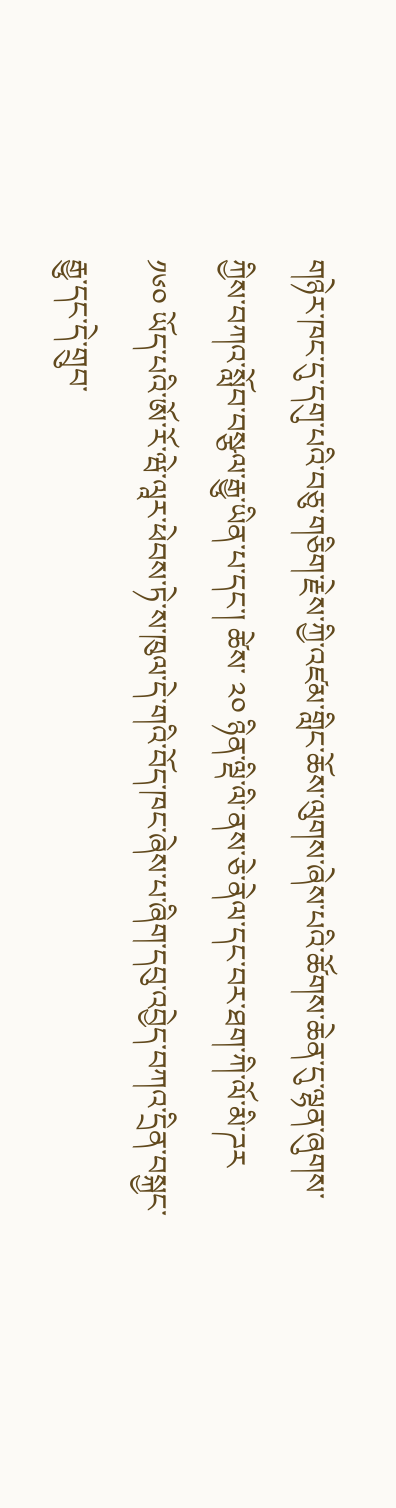གཉེར་ཁང་དུ་དགུ་པའི་བཅུ་གཅིག་རྗེས་ཀྱི་འཛམ་གླིང་ཆོས་ལུགས་ཞེས་པའི་ཚོགས་ཆེན་དུ་ལྷན་ཞུགས་ཀྱིས་བཀའ་སློབ་བསྩལ་རྒྱུ་ཡིན་པ་དང་། ཚེས་ ༢༠ ཉིན་ལྡི་ལི་ནས་ཅེ་ནེལ་དང་བར་ཐག་ཀི་ལོ་མི་ཌར ༡༦༠ ཡོད་པའི་ཨོ་རོ་ཝེ་ལཱར་ཕེབས་ཏེ་ས་ཁུལ་དེ་གའི་བོད་ཁང་ཞེས་པ་ཞིག་དབུ་འབྱེད་བཀའ་དྲིན་བསྐྱང་རྒྱུ་དང་དེ་གྲུབ་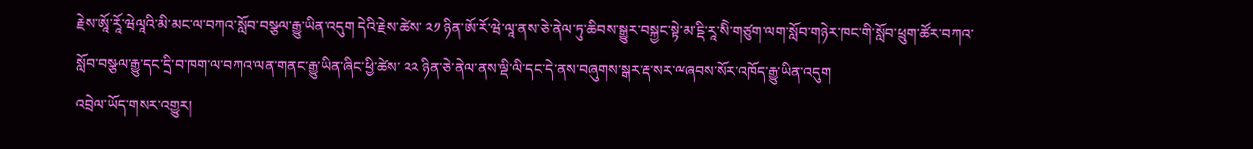རྗེས་ཨཱོ་རཱོ་ཝེལཱའི་མི་མང་ལ་བཀའ་སློབ་བསྩལ་རྒྱུ་ཡིན་འདུག དེའི་རྗེས་ཚེས་ ༢༡ ཉིན་ཨོ་རོ་ཝེ་ལཱ་ནས་ཅེ་ནེལ་ཏུ་ཆིབས་སྒྱུར་བསྐྱང་སྟེ་མ་ངྡི་རཱ་སིེ་གཙུག་ལག་སློབ་གཉེར་ཁང་གི་སློབ་ཕྲུག་ཚོར་བཀའ་སློབ་བསྩལ་རྒྱུ་དང་དྲི་བ་ཁག་ལ་བཀའ་ལན་གནང་རྒྱུ་ཡིན་ཞིང་ཕྱི་ཚེས་ ༢༢ ཉིན་ཅེ་ནེལ་ནས་ལྡི་ལི་དང་དེ་ནས་བཞུགས་སྒར་རྡ་སར་ྋཞབས་སོར་འཁོད་རྒྱུ་ཡིན་འདུག
འབྲེལ་ཡོད་གསར་འགྱུར།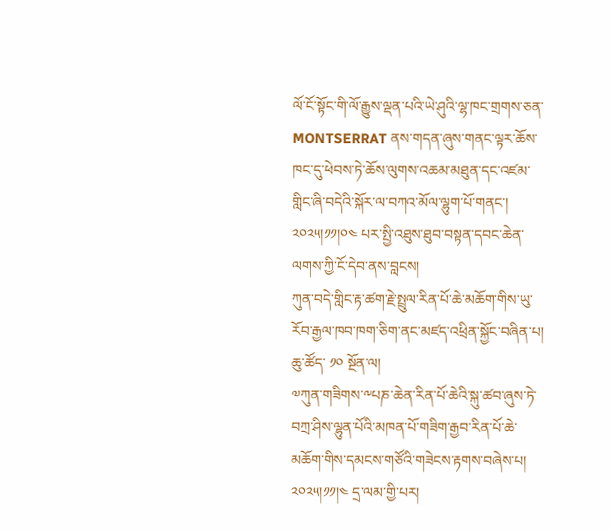ལོ་ངོ་སྟོང་གི་ལོ་རྒྱུས་ལྡན་པའི་ཡེ་ཤུའི་ལྷ་ཁང་གྲགས་ཅན་ MONTSERRAT ནས་གདན་ཞུས་གནང་ལྟར་ཆོས་ཁང་དུ་ཕེབས་ཏེ་ཆོས་ལུགས་འཆམ་མཐུན་དང་འཛམ་གླིང་ཞི་བདེའི་སྐོར་ལ་བཀའ་མོལ་ལྷུག་པོ་གནང་། ༢༠༢༥།༡༡།༠༤ པར་སྤྱི་འཐུས་ཐུབ་བསྟན་དབང་ཆེན་ལགས་ཀྱི་ངོ་དེབ་ནས་བླངས།
ཀུན་བདེ་གླིང་རྟ་ཚག་རྗེ་སྤྲུལ་རིན་པོ་ཆེ་མཆོག་གིས་ཡུ་རོབ་རྒྱལ་ཁབ་ཁག་ཅིག་ནང་མཛད་འཕྲིན་སྐྱོང་བཞིན་པ།
ཆུ་ཚོད་ ༡༠ སྔོན་ལ།
༧ཀུན་གཟིགས་༸པཎ་ཆེན་རིན་པོ་ཆེའི་སྐུ་ཚབ་ཞུས་ཏེ་བཀྲ་ཤིས་ལྷུན་པོའི་མཁན་པོ་གཟིག་རྒྱབ་རིན་པོ་ཆེ་མཆོག་གིས་དམངས་གཙོའི་གཟེངས་རྟགས་བཞེས་པ། ༢༠༢༥།༡༡།༤ དྲ་ལམ་གྱི་པར།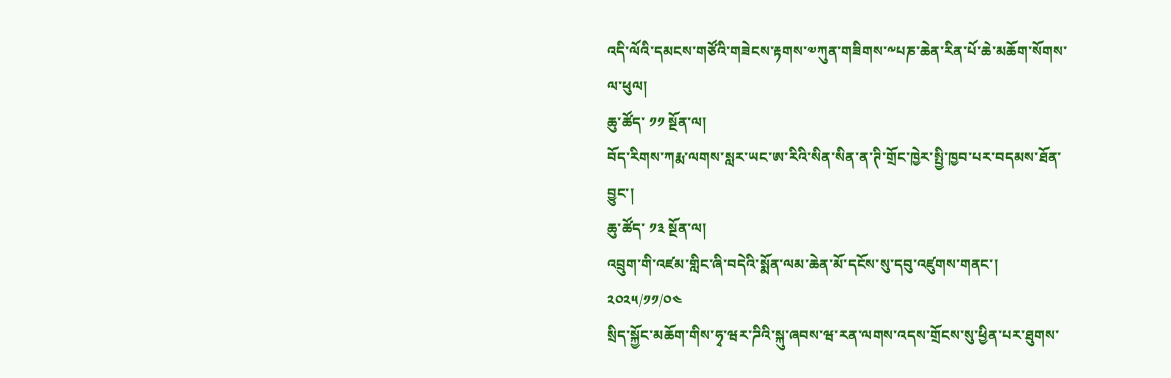འདི་ལོའི་དམངས་གཙོའི་གཟེངས་རྟགས་༧ཀུན་གཟིགས་༸པཎ་ཆེན་རིན་པོ་ཆེ་མཆོག་སོགས་ལ་ཕུལ།
ཆུ་ཚོད་ ༡༡ སྔོན་ལ།
བོད་རིགས་ཀརྨ་ལགས་སླར་ཡང་ཨ་རིའི་སིན་སིན་ན་ཊི་གྲོང་ཁྱེར་སྤྱི་ཁྱབ་པར་བདམས་ཐོན་བྱུང་།
ཆུ་ཚོད་ ༡༣ སྔོན་ལ།
འབྲུག་གི་འཛམ་གླིང་ཞི་བདེའི་སྨོན་ལམ་ཆེན་མོ་དངོས་སུ་དབུ་འཛུགས་གནང་།
༢༠༢༥/༡༡/༠༤
སྲིད་སྐྱོང་མཆོག་གིས་ཧྭ་ཝར་ཌིའི་སྐུ་ཞབས་ཝ་རན་ལགས་འདས་གྲོངས་སུ་ཕྱིན་པར་ཐུགས་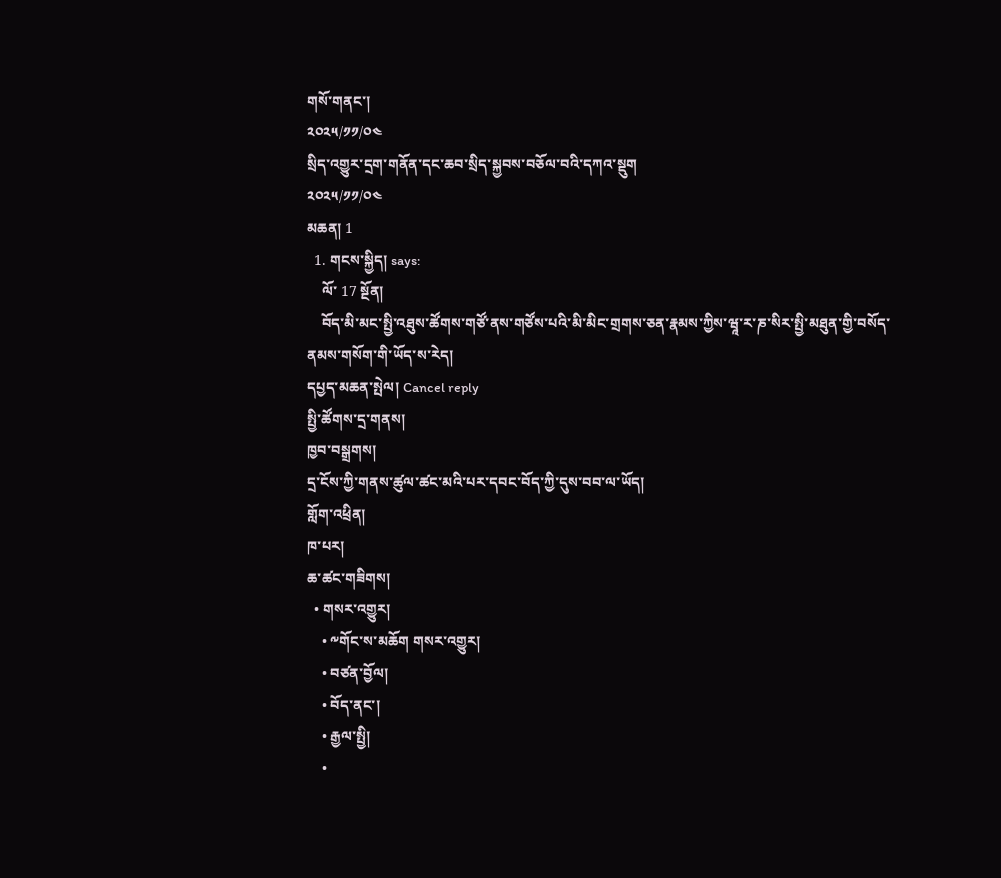གསོ་གནང་།
༢༠༢༥/༡༡/༠༤
སྲིད་འགྱུར་དྲག་གནོན་དང་ཆབ་སྲིད་སྐྱབས་བཅོལ་བའི་དཀའ་སྡུག
༢༠༢༥/༡༡/༠༤
མཆན། 1
  1. གངས་སྐྱིད། says:
    ལོ་ 17 སྔོན།
    བོད་མི་མང་སྤྱི་འཐུས་ཚོགས་གཙོ་ནས་གཙོས་པའི་མི་མིང་གྲགས་ཅན་རྣམས་ཀྱིས་ཝཱ་ར་ཎ་སིར་སྤྱི་མཐུན་གྱི་བསོད་ནམས་གསོག་གི་ཡོད་ས་རེད།
དཔྱད་མཆན་སྤེལ། Cancel reply
སྤྱི་ཚོགས་དྲ་གནས།
ཁྱབ་བསྒྲགས།
དྲ་ངོས་ཀྱི་གནས་ཚུལ་ཚང་མའི་པར་དབང་བོད་ཀྱི་དུས་བབ་ལ་ཡོད།
གློག་འཕྲིན།
ཁ་པར།
ཆ་ཚང་གཟིགས།
  • གསར་འགྱུར།
    • ༸གོང་ས་མཆོག གསར་འགྱུར།
    • བཙན་བྱོལ།
    • བོད་ནང་།
    • རྒྱལ་སྤྱི།
    •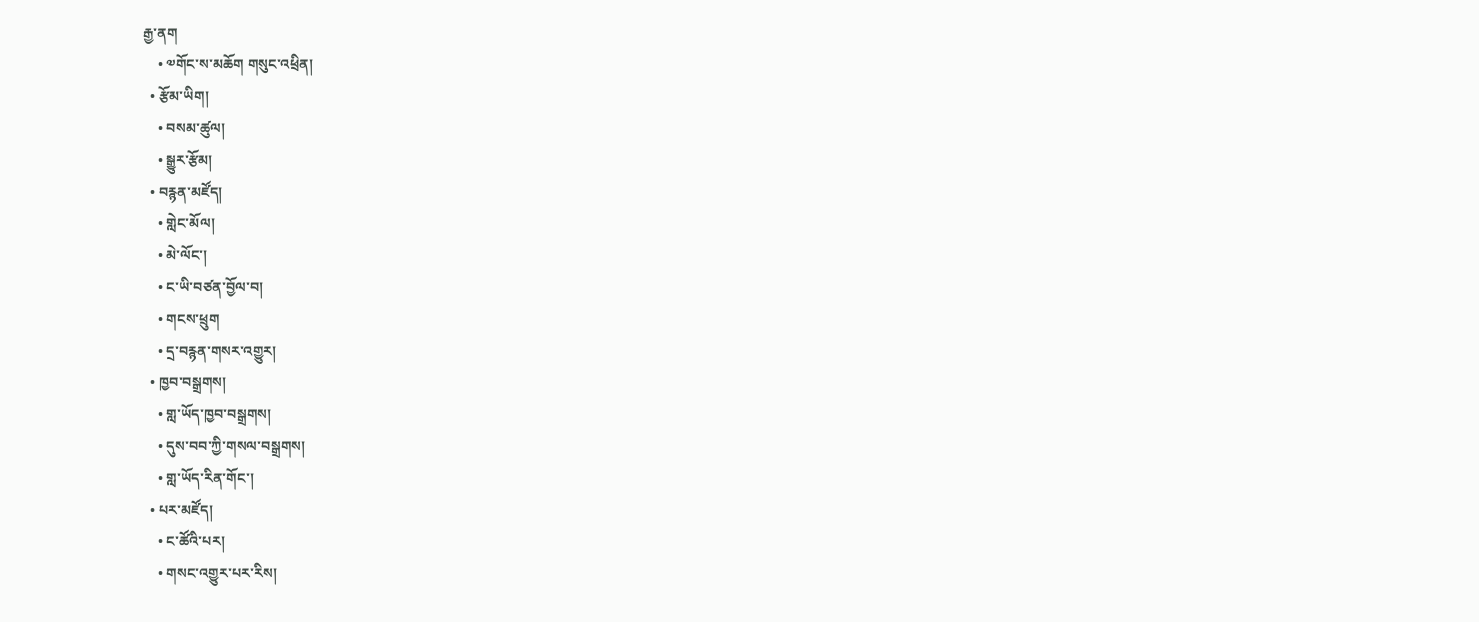རྒྱ་ནག
    • ༧གོང་ས་མཆོག གསུང་འཕྲིན།
  • རྩོམ་ཡིག།
    • བསམ་ཚུལ།
    • སྒྱུར་རྩོམ།
  • བརྙན་མཛོད།
    • གླེང་མོལ།
    • མེ་ལོང་།
    • ང་ཡི་བཙན་བྱོལ་བ།
    • གངས་ཕྲུག
    • དྲ་བརྙན་གསར་འགྱུར།
  • ཁྱབ་བསྒྲགས།
    • གླ་ཡོད་ཁྱབ་བསྒྲགས།
    • དུས་བབ་ཀྱི་གསལ་བསྒྲགས།
    • གླ་ཡོད་རིན་གོང་།
  • པར་མཛོད།
    • ང་ཚོའི་པར།
    • གསང་འགྱུར་པར་རིས།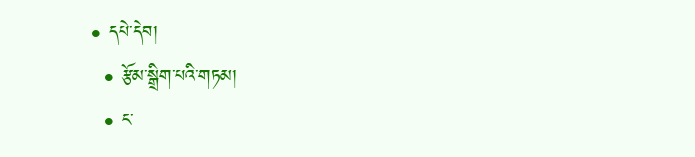• དཔེ་དེབ།
  • རྩོམ་སྒྲིག་པའི་གཏམ།
  • ང་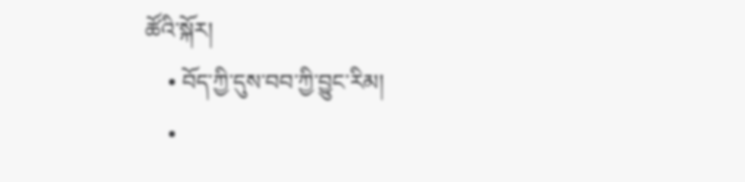ཚོའི་སྐོར།
    • བོད་ཀྱི་དུས་བབ་ཀྱི་བྱུང་རིམ།
    •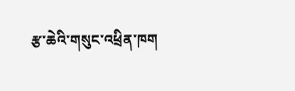རྩ་ཆེའི་གསུང་འཕྲིན་ཁག